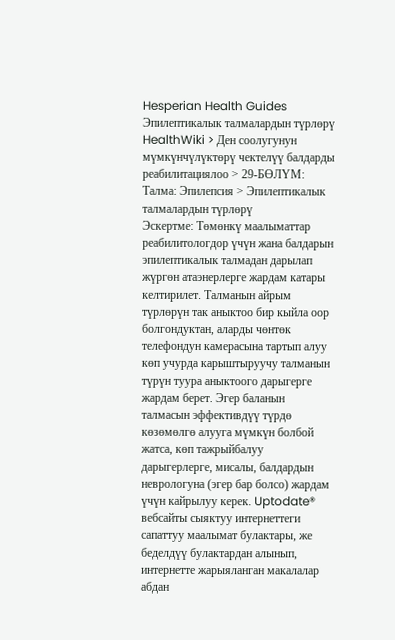Hesperian Health Guides
Эпилептикалык талмалардын түрлөрү
HealthWiki > Ден соолугунун мүмкүнчүлүктөрү чектелүү балдарды реабилитациялоо > 29-БӨЛҮМ: Талма: Эпилепсия > Эпилептикалык талмалардын түрлөрү
Эскертме: Төмөнкү маалыматтар реабилитологдор үчүн жана балдарын эпилептикалык талмадан дарылап жүргөн атаэнерлерге жардам катары келтирилет. Талманын айрым түрлөрүн так аныктоо бир кыйла оор болгондуктан, аларды чөнтөк телефондун камерасына тартып алуу көп учурда карыштыруучу талманын түрүн туура аныктоого дарыгерге жардам берет. Эгер баланын талмасын эффективдүү түрдө көзөмөлгө алууга мүмкүн болбой жатса, көп тажрыйбалуу дарыгерлерге, мисалы, балдардын неврологуна (эгер бар болсо) жардам үчүн кайрылуу керек. Uptodate® вебсайты сыяктуу интернеттеги сапаттуу маалымат булактары, же беделдүү булактардан алынып, интернетте жарыяланган макалалар абдан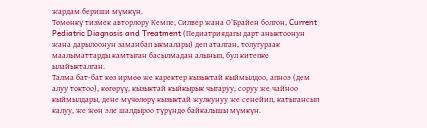жардам бериши мүмкүн.
Төмөнкү тизмек авторлору Кемпе, Силвер жана О’Брайен болгон, Current Pediatric Diagnosis and Treatment (Педиатриядагы дарт аныктоонун жана дарылоонун заманбап ыкмалары) деп аталган, толугураак маалыматтарды камтыган басылмадан алынып, бул китепке ылайыкталган.
Талма бат-бат көз ирмөө же каректер кызыктай кыймылдоо, апноэ (дем алуу токтоо), көгөрүү, кызыктай кыйкырык чыгаруу, соруу же чайноо кыймылдары, дене мүчөлөрү кызыктай жулкунуу же сенейип, катыгансып калуу, же жөн эле шалдыроо түрүндө байкалышы мүмкүн.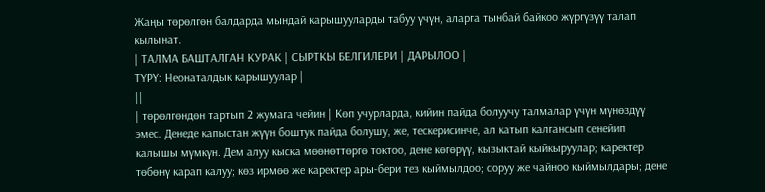Жаңы төрөлгөн балдарда мындай карышууларды табуу үчүн, аларга тынбай байкоо жүргүзүү талап кылынат.
| ТАЛМА БАШТАЛГАН КУРАК | СЫРТКЫ БЕЛГИЛЕРИ | ДАРЫЛОО |
ТҮРҮ: Неонаталдык карышуулар |
||
| төрөлгөндөн тартып 2 жумага чейин | Көп учурларда, кийин пайда болуучу талмалар үчүн мүнөздүү эмес. Денеде капыстан жүүн боштук пайда болушу, же, тескерисинче, ал катып калгансып сенейип калышы мүмкүн. Дем алуу кыска мөөнөттөргө токтоо, дене көгөрүү, кызыктай кыйкыруулар; каректер төбөнү карап калуу; көз ирмөө же каректер ары-бери тез кыймылдоо; соруу же чайноо кыймылдары; дене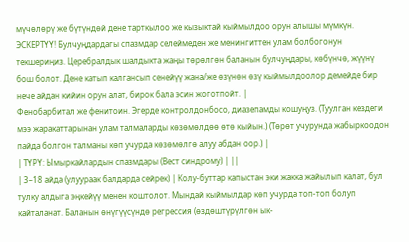мүчөлөрү же бүтүндөй дене тарткылоо же кызыктай кыймылдоо орун алышы мүмкүн. ЭСКЕРТҮҮ! Булчуңдардагы спазмдар селеймеден же менингиттен улам болбогонун текшериңиз. Церебралдык шалдыкта жаңы төрөлгөн баланын булчуңдары, көбүнчө, жүүнү бош болот. Дене катып калгансып сенейүү жана/же өзүнөн өзү кыймылдоолор демейде бир нече айдан кийин орун алат, бирок бала эсин жоготпойт. |
Фенобарбитал же фенитоин. Эгерде контролдонбосо, диазепамды кошуңуз. (Туулган кездеги мээ жаракаттарынан улам талмаларды көзөмөлдөө өтө кыйын.) (Төрөт учурунда жабыркоодон пайда болгон талманы көп учурда көзөмөлгө алуу абдан оор.) |
| ТҮРҮ: Ымыркайлардын спазмдары (Вест синдрому) | ||
| 3–18 айда (улуураак балдарда сейрек) | Колу-буттар капыстан эки жакка жайылып калат, бул тулку алдыга эңкейүү менен коштолот. Мындай кыймылдар көп учурда топ-топ болуп кайталанат. Баланын өнүгүүсүндө регрессия (өздөштүрүлгөн ык-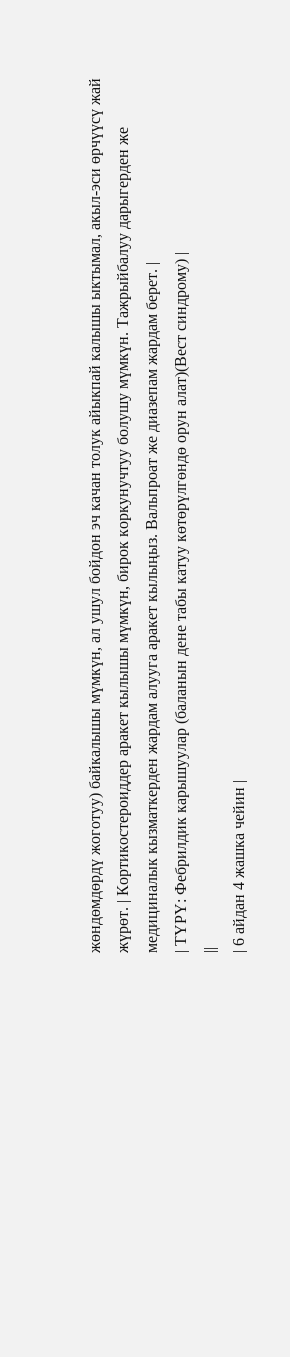жөндөмдөрдү жоготуу) байкалышы мүмкүн, ал ушул бойдон эч качан толук айыкпай калышы ыктымал, акыл-эси өрчүүсү жай жүрөт. | Кортикостероиддер аракет кылышы мүмкүн, бирок коркунучтуу болушу мүмкүн. Тажрыйбалуу дарыгерден же медициналык кызматкерден жардам алууга аракет кылыңыз. Вальпроат же диазепам жардам берет. |
| ТҮРҮ: Фебрилдик карышуулар (баланын дене табы катуу көтөрүлгөндө орун алат)(Вест синдрому) |
||
| 6 айдан 4 жашка чейин |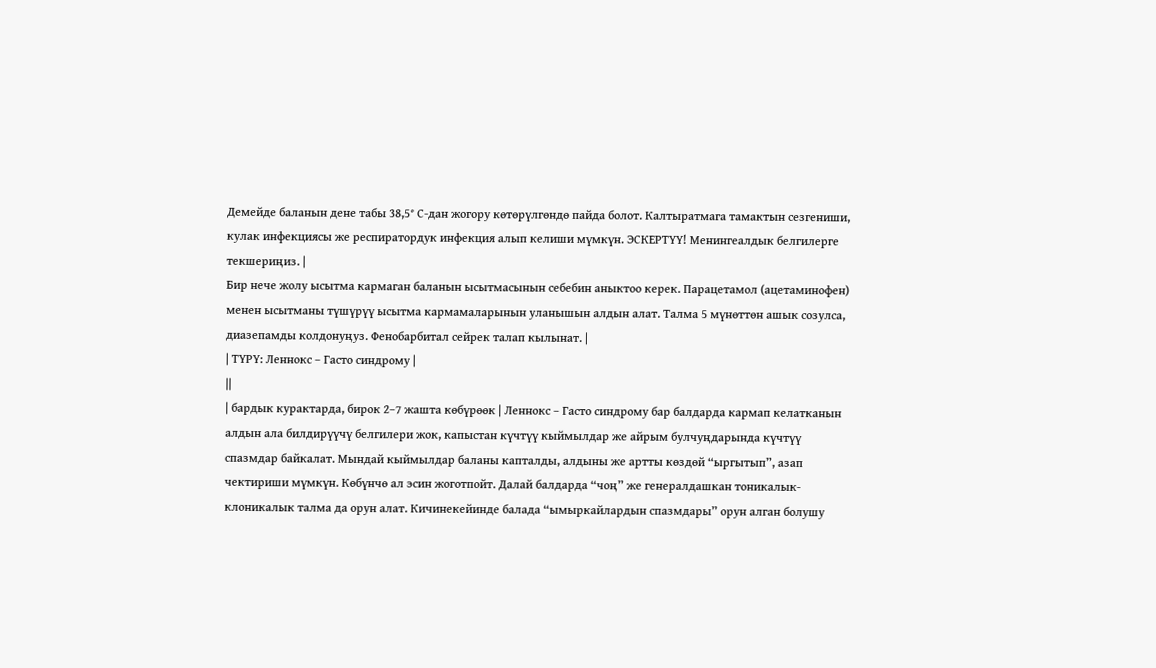Демейде баланын дене табы 38,5° С-дан жогору көтөрүлгөндө пайда болот. Калтыратмага тамактын сезгениши, кулак инфекциясы же респиратордук инфекция алып келиши мүмкүн. ЭСКЕРТҮҮ! Менингеалдык белгилерге текшериңиз. |
Бир нече жолу ысытма кармаган баланын ысытмасынын себебин аныктоо керек. Парацетамол (ацетаминофен) менен ысытманы түшүрүү ысытма кармамаларынын уланышын алдын алат. Талма 5 мүнөттөн ашык созулса, диазепамды колдонуңуз. Фенобарбитал сейрек талап кылынат. |
| ТҮРҮ: Леннокс – Гасто синдрому |
||
| бардык курактарда, бирок 2–7 жашта көбүрөөк | Леннокс – Гасто синдрому бар балдарда кармап келатканын алдын ала билдирүүчү белгилери жок, капыстан күчтүү кыймылдар же айрым булчуңдарында күчтүү спазмдар байкалат. Мындай кыймылдар баланы капталды, алдыны же артты көздөй “ыргытып”, азап чектириши мүмкүн. Көбүнчө ал эсин жоготпойт. Далай балдарда “чоң” же генералдашкан тоникалык-клоникалык талма да орун алат. Кичинекейинде балада “ымыркайлардын спазмдары” орун алган болушу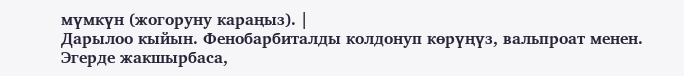мүмкүн (жогоруну караңыз). |
Дарылоо кыйын. Фенобарбиталды колдонуп көрүңүз, вальпроат менен. Эгерде жакшырбаса,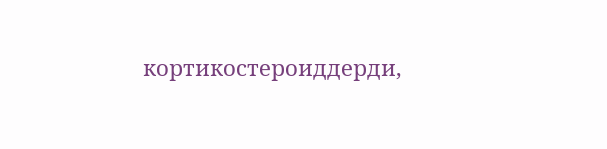кортикостероиддерди,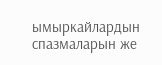ымыркайлардын спазмаларын же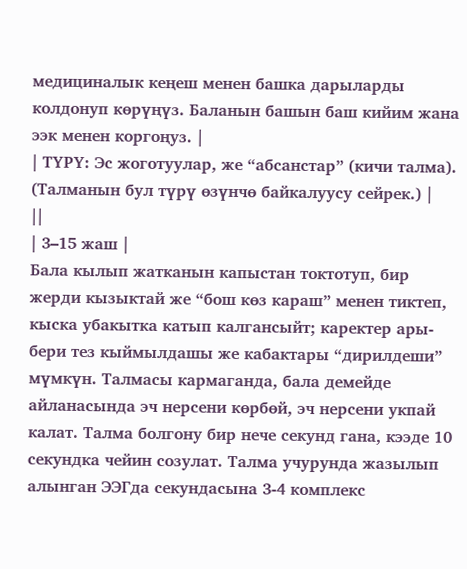медициналык кеңеш менен башка дарыларды колдонуп көрүңүз. Баланын башын баш кийим жана ээк менен коргоңуз. |
| ТҮРҮ: Эс жоготуулар, же “абсанстар” (кичи талма). (Талманын бул түрү өзүнчө байкалуусу сейрек.) |
||
| 3–15 жаш |
Бала кылып жатканын капыстан токтотуп, бир жерди кызыктай же “бош көз караш” менен тиктеп, кыска убакытка катып калгансыйт; каректер ары-бери тез кыймылдашы же кабактары “дирилдеши” мүмкүн. Талмасы кармаганда, бала демейде айланасында эч нерсени көрбөй, эч нерсени укпай калат. Талма болгону бир нече секунд гана, кээде 10 секундка чейин созулат. Талма учурунда жазылып алынган ЭЭГда секундасына 3-4 комплекс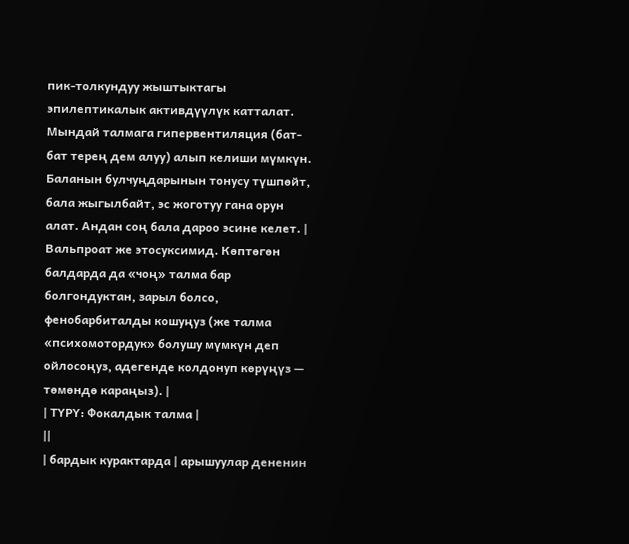пик-толкундуу жыштыктагы эпилептикалык активдүүлүк катталат. Мындай талмага гипервентиляция (бат-бат терең дем алуу) алып келиши мүмкүн. Баланын булчуңдарынын тонусу түшпөйт, бала жыгылбайт, эс жоготуу гана орун алат. Андан соң бала дароо эсине келет. | Вальпроат же этосуксимид. Көптөгөн балдарда да «чоң» талма бар болгондуктан, зарыл болсо, фенобарбиталды кошуңуз (же талма «психомотордук» болушу мүмкүн деп ойлосоңуз, адегенде колдонуп көрүңүз — төмөндө караңыз). |
| ТҮРҮ: Фокалдык талма |
||
| бардык курактарда | арышуулар дененин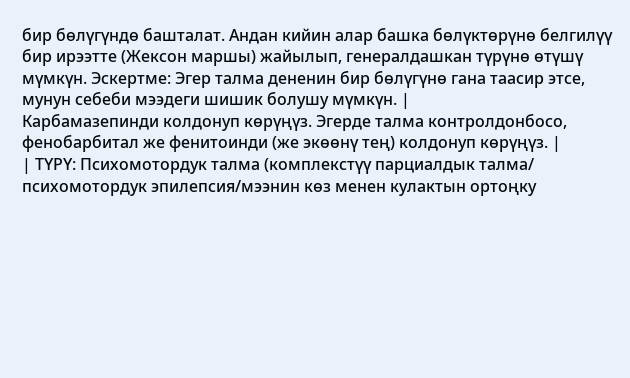бир бөлүгүндө башталат. Андан кийин алар башка бөлүктөрүнө белгилүү бир ирээтте (Жексон маршы) жайылып, генералдашкан түрүнө өтүшү мүмкүн. Эскертме: Эгер талма дененин бир бөлүгүнө гана таасир этсе, мунун себеби мээдеги шишик болушу мүмкүн. |
Карбамазепинди колдонуп көрүңүз. Эгерде талма контролдонбосо, фенобарбитал же фенитоинди (же экөөнү тең) колдонуп көрүңүз. |
| ТҮРҮ: Психомотордук талма (комплекстүү парциалдык талма/ психомотордук эпилепсия/мээнин көз менен кулактын ортоңку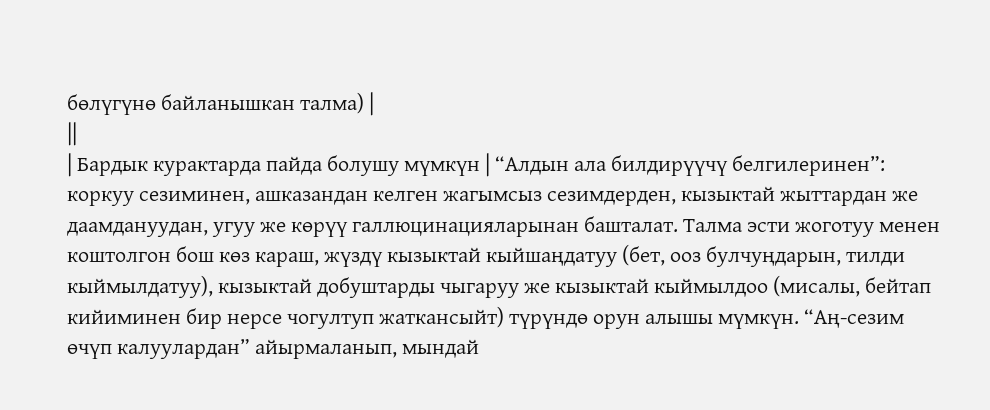бөлүгүнө байланышкан талма) |
||
| Бардык курактарда пайда болушу мүмкүн | “Алдын ала билдирүүчү белгилеринен”: коркуу сезиминен, ашказандан келген жагымсыз сезимдерден, кызыктай жыттардан же даамдануудан, угуу же көрүү галлюцинацияларынан башталат. Талма эсти жоготуу менен коштолгон бош көз караш, жүздү кызыктай кыйшаңдатуу (бет, ооз булчуңдарын, тилди кыймылдатуу), кызыктай добуштарды чыгаруу же кызыктай кыймылдоо (мисалы, бейтап кийиминен бир нерсе чогултуп жаткансыйт) түрүндө орун алышы мүмкүн. “Аң-сезим өчүп калуулардан” айырмаланып, мындай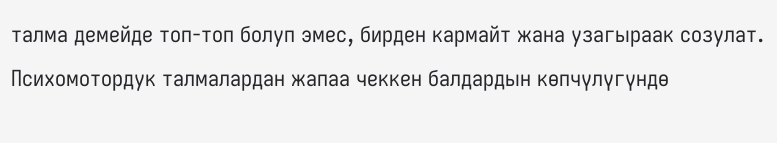талма демейде топ-топ болуп эмес, бирден кармайт жана узагыраак созулат. Психомотордук талмалардан жапаа чеккен балдардын көпчүлүгүндө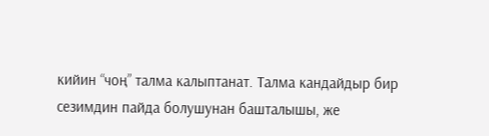кийин “чоң” талма калыптанат. Талма кандайдыр бир сезимдин пайда болушунан башталышы, же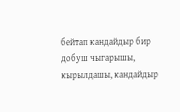бейтап кандайдыр бир добуш чыгарышы, кырылдашы, кандайдыр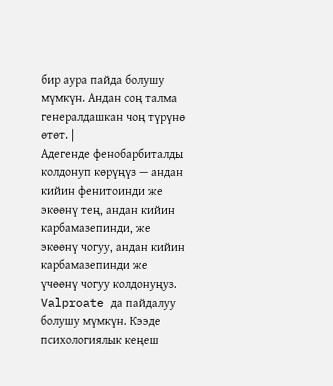бир аура пайда болушу мүмкүн. Андан соң талма генералдашкан чоң түрүнө өтөт. |
Адегенде фенобарбиталды колдонуп көрүңүз — андан кийин фенитоинди же экөөнү тең, андан кийин карбамазепинди, же экөөнү чогуу, андан кийин карбамазепинди же үчөөнү чогуу колдонуңуз. Valproate да пайдалуу болушу мүмкүн. Кээде психологиялык кеңеш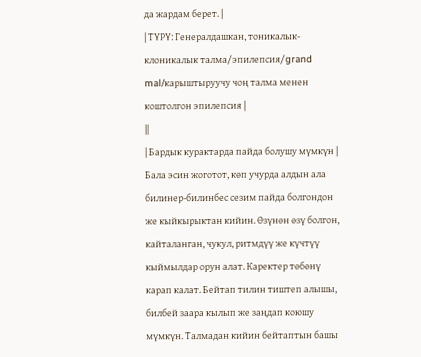да жардам берет. |
| ТҮРҮ: Генералдашкан, тоникалык-клоникалык талма/эпилепсия/grand mal/карыштыруучу чоң талма менен коштолгон эпилепсия |
||
| Бардык курактарда пайда болушу мүмкүн | Бала эсин жоготот, көп учурда алдын ала билинер-билинбес сезим пайда болгондон же кыйкырыктан кийин. Өзүнөн өзү болгон, кайталанган, чукул, ритмдүү же күчтүү кыймылдар орун алат. Каректер төбөнү карап калат. Бейтап тилин тиштеп алышы, билбей заара кылып же заңдап коюшу мүмкүн. Талмадан кийин бейтаптын башы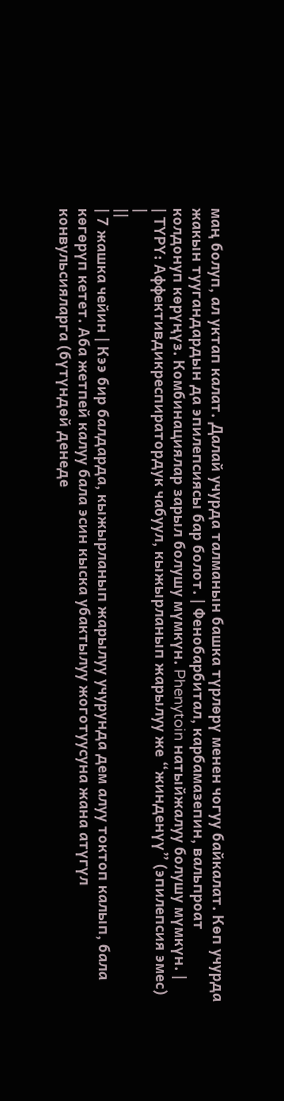маң болуп, ал уктап калат. Далай учурда талманын башка түрлөрү менен чогуу байкалат. Көп учурда жакын туугандардын да эпилепсиясы бар болот. | Фенобарбитал, карбамазепин, вальпроат колдонуп көрүңүз. Комбинациялар зарыл болушу мүмкүн. Phenytoin натыйжалуу болушу мүмкүн. |
| ТҮРҮ: Аффективдикреспиратордук чабуул, кыжырланып жарылуу же “жинденүү” (эпилепсия эмес) |
||
| 7 жашка чейин | Кээ бир балдарда, кыжырланып жарылуу учурунда дем алуу токтоп калып, бала көгөрүп кетет. Аба жетпей калуу бала эсин кыска убактылуу жоготуусуна жана атүгүл конвульсияларга (бүтүндөй денеде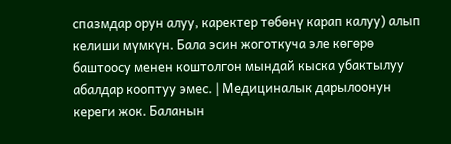спазмдар орун алуу, каректер төбөнү карап калуу) алып келиши мүмкүн. Бала эсин жоготкуча эле көгөрө баштоосу менен коштолгон мындай кыска убактылуу абалдар кооптуу эмес. | Медициналык дарылоонун кереги жок. Баланын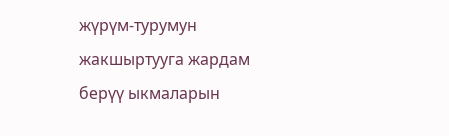жүрүм-турумун жакшыртууга жардам берүү ыкмаларын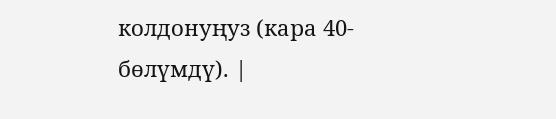колдонуңуз (кара 40-бөлүмдү). |